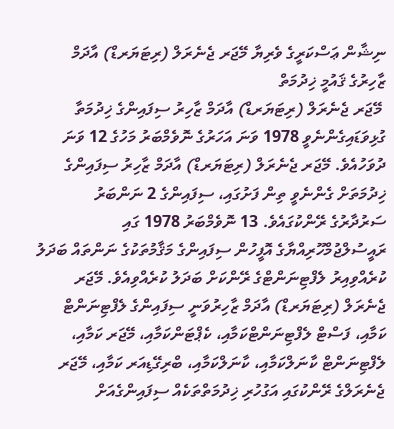ނިޝާން ޢަސްކަރީގެ ވެރިޔާ މޭޖަރ ޖެނެރަލް (ރިޓަޔަރޑް) އާދަމް ޒާހިރުގެ ޤައުމީ ޚިދުމަތް
 މޭޖަރ ޖެނެރަލް (ރިޓަޔަރޑް) އާދަމް ޒާހިރު ސިފައިންގެ ޚިދުމަތާ ގުޅިވަޑައިގެންނެވީ 1978 ވަނަ އަހަރުގެ ނޮވެމްބަރު މަހުގެ 12 ވަނަ ދުވަހުއެވެ. މޭޖަރ ޖެނެރަލް (ރިޓަޔަރޑް) އާދަމް ޒާހިރު ސިފައިންގެ ޚިދުމަތަށް ގެންނެވީ ތިން ފަށުގައި، ސިފައިންގެ 2 ނަންބަރު ސަރުދާރުގެ ރޭންކުގައެވެ. 13 ނޮވެމްބަރު 1978 ގައި ރައީސުލްޖުމްހޫރިއްޔާގެ އޮފީހުން ސިފައިންގެ މަޤާމުތަކުގެ ނަންތައް ބަދަލު ކުރެއްވިއިރު ލެފްޓިނަންޓްގެ ރޭންކަށް ބަދަލު ކުރެއްވިއެވެ. މޭޖަރ ޖެނެރަލް (ރިޓަޔަރޑް) އާދަމް ޒާހިރުވަނީ ސިފައިންގެ ލެފްޓިނަންޓް ކަމާއި، ފަސްޓް ލެފްޓިނަންޓްކަމާއި، ކެޕްޓަންކަމާއި، މޭޖަރ ކަމާއި، ލެފްޓިނަންޓް ކާނަލްކަމާއި، ކާނަލްކަމާއި، ބްރިގޭޑިއަރ ކަމާއި، މޭޖަރ ޖެނެރަލްގެ ރޭންކުގައި އަގުހުރި ޚިދުމަތްތަކެއް ސިފައިންގެއަށް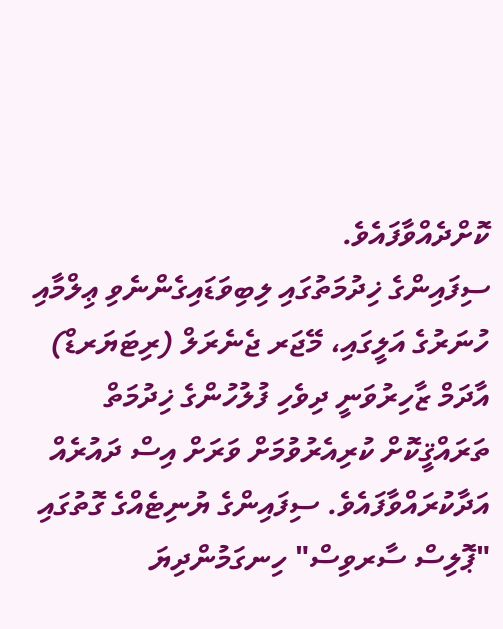ކޮށްދެއްވާފައެވެ.
ސިފައިންގެ ޚިދުމަތުގައި ލިބިވަޑައިގެންނެވި ޢިލްމާއި ހުނަރުގެ އަލީގައި، މޭޖަރ ޖެނެރަލް (ރިޓަޔަރޑް) އާދަމް ޒާހިރުވަނީ ދިވެހި ފުލުހުންގެ ޚިދުމަތް ތަރައްޤީކޮށް ކުރިއެރުވުމަށް ވަރަށް އިސް ދައުރެއް އަދާކުރައްވާފައެވެ. ސިފައިންގެ ޔުނިޓެއްގެ ގޮތުގައި "ޕޮލިސް ސާރވިސް" ހިނގަމުންދިޔަ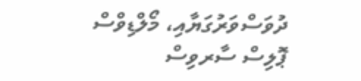ދުވަސްވަރުގަޔާއި، މޯލްޑިވްސް ޕޮލިސް ސާރވިސް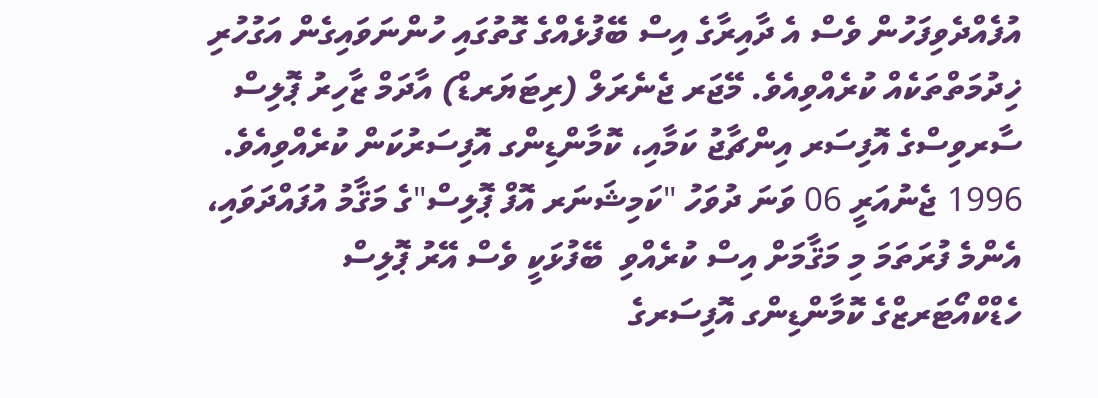އުފެއްދެވިފަހުން ވެސް އެ ދާއިރާގެ އިސް ބޭފުޅެއްގެ ގޮތުގައި ހުންނަވައިގެން އަގުހުރި ޚިދުމަތްތަކެއް ކުރެއްވިއެވެ. މޭޖަރ ޖެނެރަލް (ރިޓަޔަރޑް) އާދަމް ޒާހިރު ޕޮލިސް ސާރވިސްގެ އޮފިސަރ އިންޗާޖު ކަމާއި، ކޮމާންޑިންގ އޮފިސަރުކަން ކުރެއްވިއެވެ. 1996 ޖެނުއަރީ 06 ވަނަ ދުވަހު "ކަމިޝަނަރ އޮފް ޕޮލިސް"ގެ މަޤާމު އުފައްދަވައި، އެންމެ ފުރަތަމަ މި މަޤާމަށް އިސް ކުރެއްވި  ބޭފުޅަކީ ވެސް އޭރު ޕޮލިސް ހެޑްކްއޯޓަރޒްގެ ކޮމާންޑިންގ އޮފިސަރގެ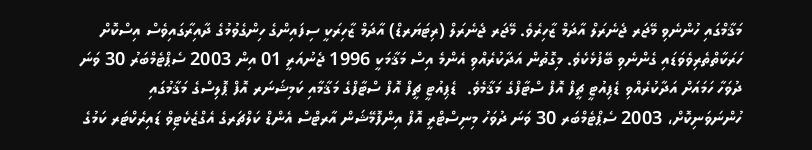މަޤާމްގައި ހުންނެވި މޭޖަރ ޖެނެރަލް އާދަމް ޒާހިރެވެ. މޭޖަރ ޖެނެރަލް (ރިޓަޔަރޑް) އާދަމް ޒާހިރަކީ ސިފައިންގެ ހިންގެވުމުގެ ދާއިރާގައިވެސް އިސްކޮށް ހަރަކާތްތެރިވެވަޑައި ގެންނެވި ބޭފުޅެކެވެ. މިގޮތުން އަދާކުރެއްވި އެންމެ އިސް މަޤާމަކީ 1996 ޖެނުއަރީ 01 އިން 2003 ސެޕްޓެމްބަރު 30 ވަނަ ދުވަހާ ހަމައަށް އަދާކުރެއްވި ޑެޕިއުޓީ ޗީފް އޮފް ސްޓާފްގެ މަޤާމެވެ.  ޑެޕިއުޓީ ޗީފް އޮފް ސްޓާފްގެ މަޤާމާއި ކަމިޝަނަރ އޮފް ޕޮލިސްގެ މަޤާމުގައި ހުންނަވަނިކޮށް، 2003 ސެޕްޓެމްބަރ 30 ވަނަ ދުވަހު މިނިސްޓްރީ އޮފް އިންފޮމޭޝަން އާރޓްސް އެންޑް ކަލްޗަރގެ އެގްޒެކެޓިވް ޑައިރެކްޓަރ ކަމުގެ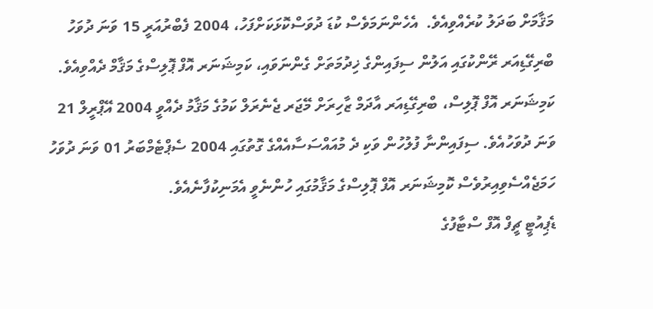މަޤާމަށް ބަދަލު ކުރެއްވިއެވެ.  އެހެންނަމަވެސް ކުޑަ ދުވަސްކޮޅަކަށްފަހު، 2004 ފެބްރުއަރީ 15 ވަނަ ދުވަހު  ބްރިގޭޑިއަރ ރޭންކުގައި އަލުން ސިފައިންގެ ޚިދުމަތަށް ގެންނަވައި، ކަމިޝަނަރ އޮފް ޕޮލިސްގެ މަޤާމް ދެއްވިއެވެ. ކަމިޝަނަރ އޮފް ޕޮލިސް، ބްރިގޭޑިއަރ އާދަމް ޒާހިރަށް މޭޖަރ ޖެނެރަލް ކަމުގެ މަޤާމު ދެއްވީ 2004 އޭޕްރީލް 21 ވަނަ ދުވަހުއެވެ. ސިފައިންނާ ފުލުހުން ވަކި ދެ މުއައްސަސާއެއްގެ ގޮތުގައި 2004 ސެޕްޓެމްބަރު 01 ވަނަ ދުވަހު ހަމަޖެއްސެވިއިރުވެސް ކޮމިޝަނަރ އޮފް ޕޮލިސްގެ މަޤާމުގައި ހުންނެވީ އެމަނިކުފާނެއެވެ.
ޑެޕިއުޓީ ޗީފް އޮފް ސްޓާފުގެ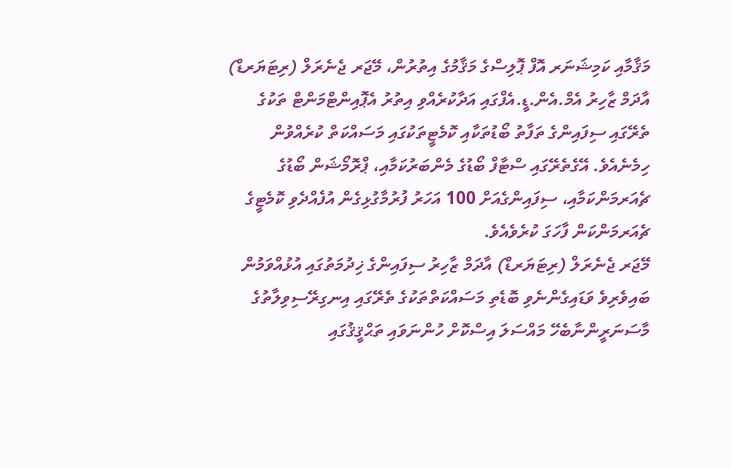މަޤާމާއި ކަމިޝަނަރ އޮފް ޕޮލިސްގެ މަޤާމުގެ އިތުރުން، މޭޖަރ ޖެނެރަލް (ރިޓަޔަރޑް) އާދަމް ޒާހިރު އެމް.އެން.ޑީ.އެފްގައި އަދާކުރެއްވި އިތުރު އެޕޮއިންޓްމަންޓް ތަކުގެ ތެރޭގައި ސިފައިންގެ ތަފާތު ބޯޑުތަކާއި ކޮމެޓީތަކުގައި މަސައްކަތް ކުރެއްވުން ހިމެނެއެވެ. އޭގެތެރޭގައި ސްޓާފް ބޯޑުގެ މެންބަރުކަމާއި، ޕްރޮމޯޝަން ބޯޑުގެ ޗެއަރމަންކަމާއި، ސިފައިންގެއަށް 100 އަހަރު ފުރުމާގުޅިގެން އުފެއްދެވި ކޮމެޓީގެ ޗެއަރމަންކަން ފާހަގަ ކުރެވެއެވެ.
މޭޖަރ ޖެނެރަލް (ރިޓަޔަރޑް) އާދަމް ޒާހިރު ސިފައިންގެ ޚިދުމަތުގައި އުޅުއްވަމުން ބައިވެރިވެ ވަޑައިގެންނެވި ބޮޑެތި މަސައްކަތްތަކުގެ ތެރޭގައި އިނގިރޭސިވިލާތުގެ މާސަނަރީންނާބެހޭ މައްސަލަ އިސްކޮށް ހުންނަވައި ތަޙްޤީޤުގައި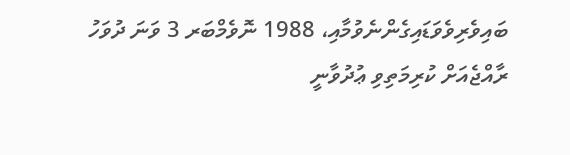ބައިވެރިވެވަޑައިގެންނެވުމާއި، 1988 ނޮވެމްބަރ 3 ވަނަ ދުވަހު ރާއްޖެއަށް ކުރިމަތިވި ޢުދުވާނީ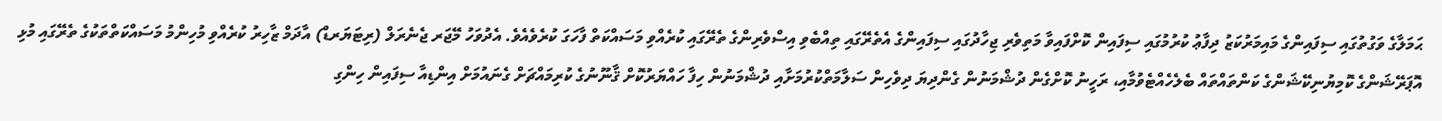ޙަމަލާގެ ވަގުތުގައި ސިފައިންގެ މައިމަރުކަޒު ދިފާޢު ކުރުމުގައި ސިފައިން ކޮށްފައިވާ މަތިވެރި ޖިހާދުގައި ސިފައިންގެ އެތެރޭގައި ތިއްބެވި އިސްވެރިންގެ ތެރޭގައި ކުރެއްވި މަސައްކަތް ފާހަގަ ކުރެވެއެވެ. އެދުވަހު މޭޖަރ ޖެނެރަލް (ރިޓަޔަރޑް) އާދަމް ޒާހިރު ކުރެއްވި މުހިންމު މަސައްކަތްތަކުގެ ތެރޭގައި މުޅި އޮޕަރޭޝަންގެ ކޮމިޔުނިކޭޝަންގެ ކަންތައްތައް ބެލެހެއްޓެވުމާއި، ރަހީނު ކޮށްގެން ދުޝްމަނުން ގެންދިޔަ ދިވެހިން ސަލާމަތްކުރުމަށާއި ދުޝްމަނުން ހިފާ ހައްޔަރުކޮށް ޤާނޫނުގެ ކުރިމައްޗަށް ގެނައުމަށް އިންޑިއާ ސިފައިން ހިންގި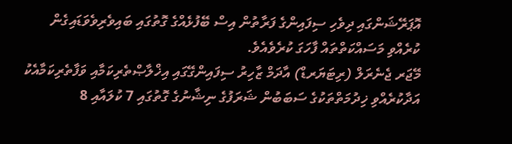އޮޕަރޭޝަންގައި ދިވެހި ސިފައިންގެ ފަރާތުން އިސް ބޭފުޅެއްގެ ގޮތުގައި ބައިވެރިވެވަޑައިގެން ކުރެއްވި މަސައްކަތްތައް ފާހަގަ ކުރެވެއެވެ.
މޭޖަރ ޖެނެރަލް (ރިޓަޔަރޑް) އާދަމް ޒާހިރު ސިފައިންގޭގައި އިޚްލާޞްތެރިކަމާއި ވަފާތެރިކަމާއެކު އަދާކުރެއްވި ޚިދުމަތްތަކުގެ ސަބަބުން ޝަރަފުގެ ނިޝާނުގެ ގޮތުގައި 7 ކުލައާއި 8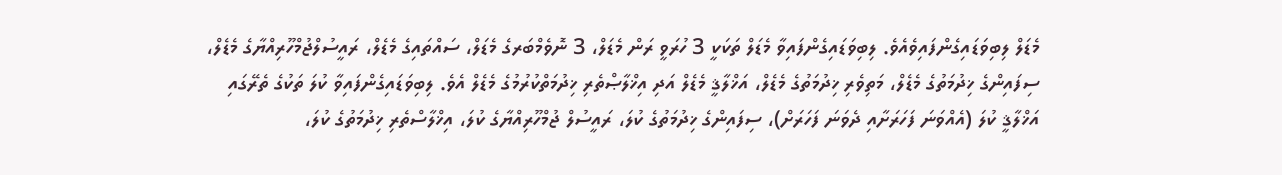މެޑަލް ލިބިވަޑައިގެންފައިވެއެވެ. ލިބިވަޑައިގެންފައިވާ މެޑަލް ތަކަކީ 3 ހުރަވީ ރަން މެޑަލް، 3 ނޮވެމްބަރގެ މެޑަލް، ސައްތައިގެ މެޑެލް، ރައީސުލްޖުމްހޫރިއްޔާގެ މެޑެލް، ސިފައިންގެ ޚިދުމަތުގެ މެޑެލް، މަތިވެރި ޚިދުމަތުގެ މެޑެލް، އަޚްލާޤީ މެޑެލް އަދި އިޚްލާޞްތެރި ޚިދުމަތްކުރުމުގެ މެޑެލް އެވެ. ލިބިވަޑައިގެންފައިވާ ކުލަ ތަކުގެ ތެރޭގައި އަޚްލާޤީ ކުލަ (އެއްވަނަ ފަހަރަށާއި ދެވަނަ ފަހަރަށް)، ސިފައިންގެ ޚިދުމަތުގެ ކުލަ، ރައީސުލް ޖުމްހޫރިއްޔާގެ ކުލަ، އިޚްލާސްތެރި ޚިދުމަތުގެ ކުލަ،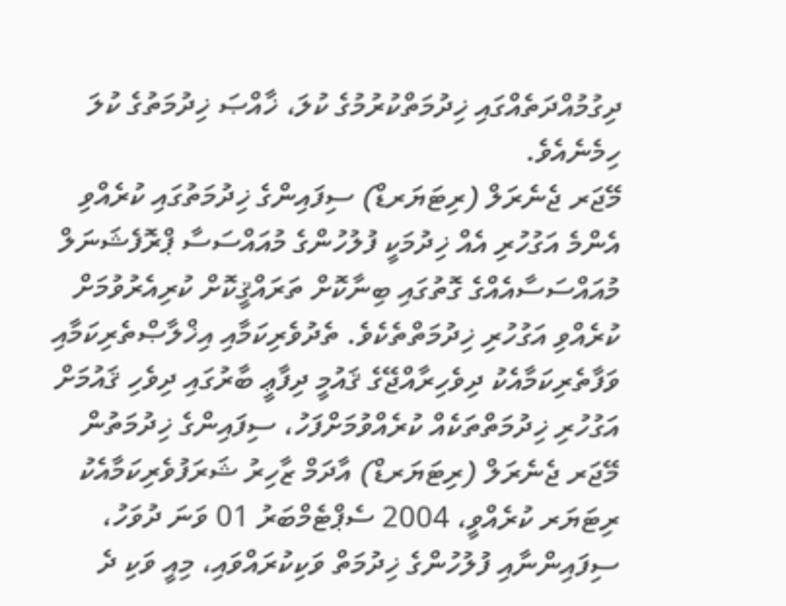ދިގުމުއްދަތެއްގައި ޚިދުމަތްކުރުމުގެ ކުލަ، ޚާއްޞަ ޚިދުމަތުގެ ކުލަ ހިމެނެއެވެ.
މޭޖަރ ޖެނެރަލް (ރިޓަޔަރޑް) ސިފައިންގެ ޚިދުމަތުގައި ކުރެއްވި އެންމެ އަގުހުރި އެއް ޚިދުމަކީ ފުލުހުންގެ މުއައްސަސާ ޕްރޮފެޝަނަލް މުއައްސަސާއެއްގެ ގޮތުގައި ބިނާކޮށް ތަރައްޤީކޮށް ކުރިއެރުވުމަށް ކުރެއްވި އަގުހުރި ޚިދުމަތްތެކެވެ. ތެދުވެރިކަމާއި އިޚްލާޞްތެރިކަމާއި ވަފާތެރިކަމާއެކު ދިވެހިރާއްޖޭގެ ޤައުމީ ދިފާޢީ ބާރުގައި ދިވެހި ޤައުމަށް އަގުހުރި ޚިދުމަތްތަކެއް ކުރެއްވުމަށްފަހު، ސިފައިންގެ ޚިދުމަތުން މޭޖަރ ޖެނެރަލް (ރިޓަޔަރޑް) އާދަމް ޒާހިރު ޝަރަފުވެރިކަމާއެކު ރިޓަޔަރ ކުރެއްވީ، 2004 ސެޕްޓެމްބަރު 01 ވަނަ ދުވަހު، ސިފައިންނާއި ފުލުހުންގެ ޚިދުމަތް ވަކިކުރައްވައި، މިއީ ވަކި ދެ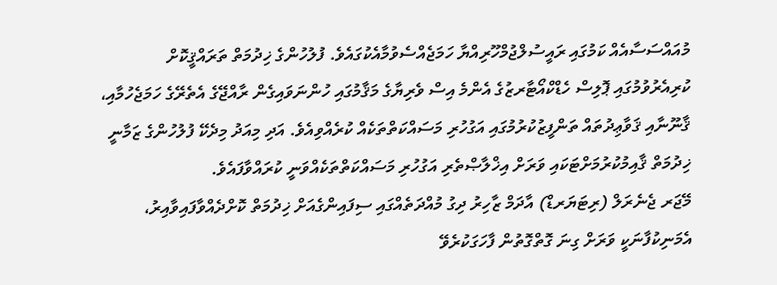މުއައްސަސާއެއް ކަމުގައި ރައީސުލްޖުމްހޫރިއްޔާ ހަމަޖެއްސެވުމާއެކުގައެވެ. ފުލުހުންގެ ޚިދުމަތް ތަރައްޤީކޮށް ކުރިއެރުވުމުގައި ޕޮލިސް ހެޑްކްއޯޓާރޒުގެ އެންމެ އިސް ވެރިޔާގެ މަޤާމުގައި ހުންނަވައިގެން ރާއްޖޭގެ އެތެރޭގެ ހަމަޖެހުމާއި، ޤާނޫނާއި ޤަވާޢިދުތައް ތަންފީޒުކުރުމުގައި އަގުހުރި މަސައްކަތްތަކެއް ކުރެއްވިއެވެ. އަދި މިއަދު މިދެކޭ ފުލުހުންގެ ޒަމާނީ ޚިދުމަތް ޤާއިމުކުރުމަށްޓަކައި ވަރަށް އިޚްލާޞްތެރި އަގުހުރި މަސައްކަތްތަކެއްވަނީ ކުރައްވާފައެވެ.
މޭޖަރ ޖެނެރަލް (ރިޓަޔަރޑް) އާދަމް ޒާހިރު ދިގު މުއްދަތެއްގައި ސިފައިންގެއަށް ޚިދުމަތް ކޮށްދެއްވާފައިވާއިރު، އެމަނިކުފާނަކީ ވަރަށް ގިނަ ގޮތްގޮތުން ފާހަގަކުރެވޭ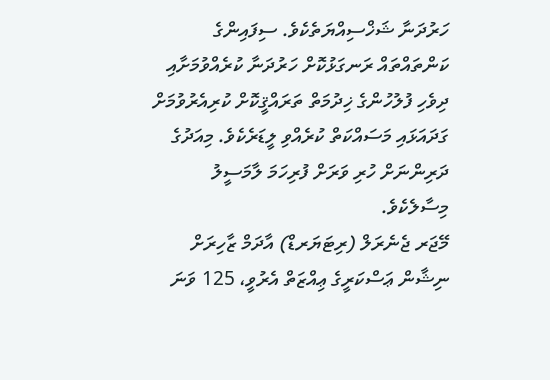ހަރުދަނާ ޝަޚްސިއްޔަތެކެވެ. ސިފައިންގެ ކަންތައްތައް ރަނގަޅުކޮށް ހަރުދަނާ ކުރެއްވުމަށާއި ދިވެހި ފުލުހުންގެ ޚިދުމަތް ތަރައްޤީކޮށް ކުރިއެރުވުމަށް ގަދައަޅައި މަސައްކަތް ކުރެއްވި ލީޑަރެކެވެ. މިއަދުގެ ދަރިންނަށް ހުރި ވަރަށް ފުރިހަމަ ލާމަސީލު މިސާލެކެވެ.
މޭޖަރ ޖެނެރަލް (ރިޓަޔަރޑް) އާދަމް ޒާހިރަށް ނިޝާން ޢަސްކަރީގެ ޢިއްޒަތް އެރުވީ، 125 ވަނަ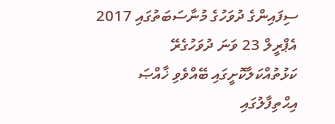ސިފައިންގެ ދުވަހުގެ މުނާސަބަތުގައި 2017 އެޕްރީލް 23 ވަނަ ދުވަހުގެރޭ ކަޅުތުއްކަލާކޮށީގައި ބޭއްވެވި ޚާއްޞަ އިޙްތިފާލުގައި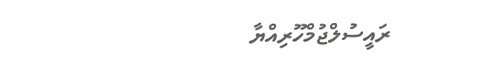ރައީސުލްޖުމްހޫރިއްޔާ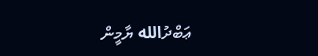ޢަބްދުالله ޔާމީން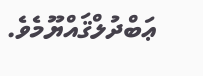ޢަބްދުލްޤައްޔޫމެވެ.